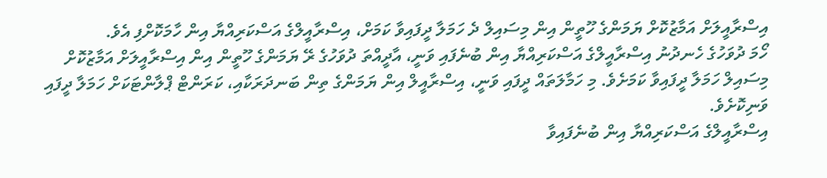އިސްރާއީލަށް އަމާޒުކޮށް ޔަމަންގެ ހޫތީން އިން މިސައިލް ދެ ހަމަލާ ދީފައިވާ ކަމަށް، އިސްރާއީލްގެ އަސްކަރިއްޔާ އިން ހާމަކޮށްފި އެވެ.
ހޯމަ ދުވަހުގެ ހެނދުނު އިސްރާއީލްގެ އަސްކަރިއްޔާ އިން ބުނެފައި ވަނީ، އާދީއްތަ ދުވަހުގެ ރޭ ޔަމަންގެ ހޫތީން އިން އިސްރާއީލަށް އަމާޒުކޮށް މިސައިލް ހަމަލާ ދީފައިވާ ކަމަށެވެ. މި ހަމާލަތައް ދީފައި ވަނީ، އިސްރާއީލް އިން ޔަމަންގެ ތިން ބަނދަރަކާއި، ކަރަންޓް ޕްލާންޓަކަށް ހަމަލާ ދީފައި ވަނިކޮށެވެ.
އިސްރާއީލްގެ އަސްކަރިއްޔާ އިން ބުނެފައިވާ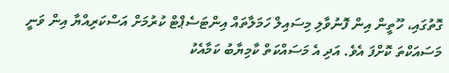ގޮތުގައި، ހޫތީން އިން ފޮނުވާލި މިސައިލް ހަމަލާތައް އިންޓަސެޕްޓް ކުރުމަށް އަސްކަރިއްޔާ އިން ވަނީ މަސައަކްތަ ކޮށްފަ އެވެ. އަދި އެ މަސައްކަތް ކާމިޔާބު ކަމާއެކު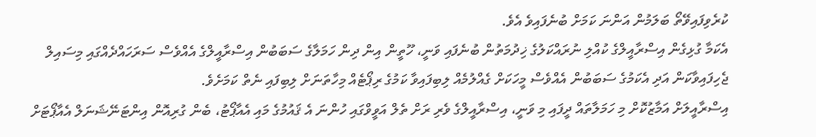ކުރެވިފައިވޭތޯ ބަލަމުން އަންނަ ކަމަށް ބުނެފައިވެ އެވެ.
އެކަމާ ގުޅިގެން އިސްރާއީލްގެ ކުއްލި ނުރައްކަލުގެ ޚިދުމަތުން ބުނެފައި ވަނީ، ހޫތީން އިން ދިން ހަމަލާގެ ސަބަބުން އިސްރާއީލްގެ އެއްވެސް ސަރަހައްދެއްގައި މިސައިލް ޖެހިފައިވާކަން އަދި އެކަމުގެ ސަބަބުން އެއްވެސް މީހަކަށް ގެއްލުމެއް ލިބިފައިވާ ކަމުގެ ރިޕޯޓެއް މިހާތަނަށް ލިބިފައި ނެތް ކަމަށެވެ.
އިސްރާއީލަށް އަމާޒުކޮށް މި ހަމަލާތައް ދީފައި މި ވަނީ، އިސްރާއީލްގެ ވެރި ރަށް ތެލް އަވީވްގައި ހުންނަ އެ ޤައުމުގެ މައި އެއާޕޯޓު، ބެން ގުރިއޮން އިންޓަނޭޝަނަލް އެއާޕޯޓަށް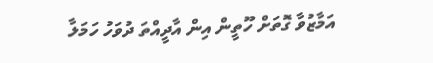އަމާޒުވާ ގޮތަށް ހޫތީން އިން އާދީއްތަ ދުވަހު ހަމަލާ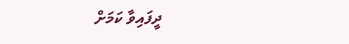ދީފައިވާ ކަމަށް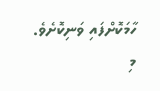ހާމަކޮށްފައި ވަނިކޮށެވެ.
މި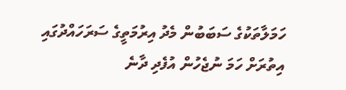ހަމަލާތަކުގެ ސަބަބުން މެދު އިރުމަތީގެ ސަރަހައްދުގައި އިތުރަށް ހަމަ ނުޖެހުން އުފެދި ދާނެ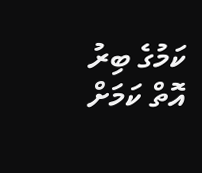ކަމުގެ ބިރު އޮތް ކަމަށް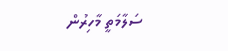ސަލާމަތީ މާހިރުން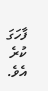ފާހަގަ ކުރެ އެވެ.